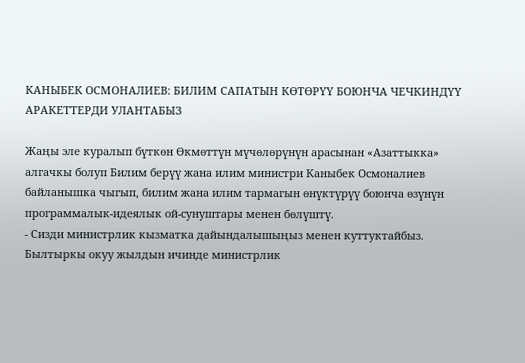КАНЫБЕК ОСМОНАЛИЕВ: БИЛИМ САПАТЫН КӨТӨРҮҮ БОЮНЧА ЧЕЧКИНДҮҮ АРАКЕТТЕРДИ УЛАНТАБЫЗ

Жаңы эле куралып бүткөн Өкмөттүн мүчөлөрүнүн арасынан «Азаттыкка» алгачкы болуп Билим берүү жана илим министри Каныбек Осмоналиев байланышка чыгып, билим жана илим тармагын өнүктүрүү боюнча өзүнүн программалык-идеялык ой-сунуштары менен бөлүштү.
- Сизди министрлик кызматка дайындалышыңыз менен куттуктайбыз. Былтыркы окуу жылдын ичинде министрлик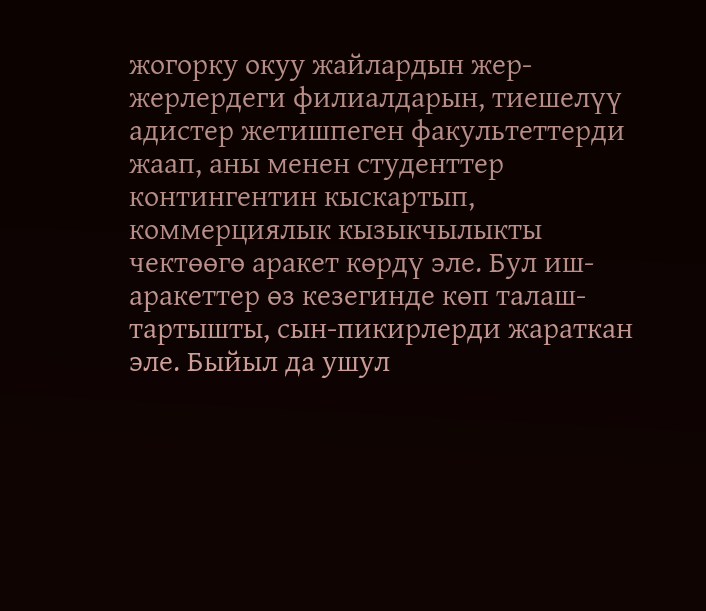жогорку окуу жайлардын жер-жерлердеги филиалдарын, тиешелүү адистер жетишпеген факультеттерди жаап, аны менен студенттер контингентин кыскартып, коммерциялык кызыкчылыкты чектөөгө аракет көрдү эле. Бул иш-аракеттер өз кезегинде көп талаш-тартышты, сын-пикирлерди жараткан эле. Быйыл да ушул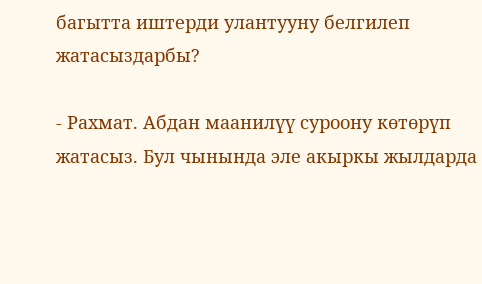багытта иштерди улантууну белгилеп жатасыздарбы?

- Рахмат. Абдан маанилүү суроону көтөрүп жатасыз. Бул чынында эле акыркы жылдарда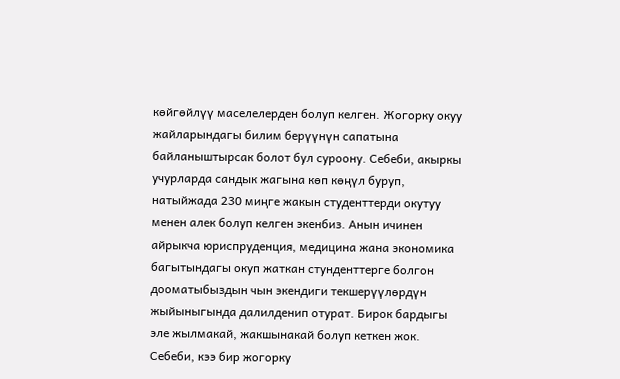көйгөйлүү маселелерден болуп келген. Жогорку окуу жайларындагы билим берүүнүн сапатына байланыштырсак болот бул суроону. Себеби, акыркы учурларда сандык жагына көп көңүл буруп, натыйжада 230 миңге жакын студенттерди окутуу менен алек болуп келген экенбиз. Анын ичинен айрыкча юриспруденция, медицина жана экономика багытындагы окуп жаткан стунденттерге болгон дооматыбыздын чын экендиги текшерүүлөрдүн жыйыныгында далилденип отурат. Бирок бардыгы эле жылмакай, жакшынакай болуп кеткен жок. Себеби, кээ бир жогорку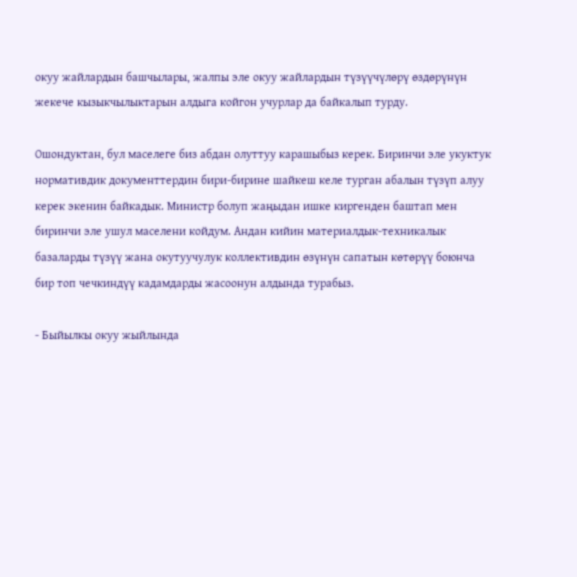окуу жайлардын башчылары, жалпы эле окуу жайлардын түзүүчүлөрү өздөрүнүн жекече кызыкчылыктарын алдыга койгон учурлар да байкалып турду.

Ошондуктан, бул маселеге биз абдан олуттуу карашыбыз керек. Биринчи эле укуктук нормативдик документтердин бири-бирине шайкеш келе турган абалын түзүп алуу керек экенин байкадык. Министр болуп жаңыдан ишке киргенден баштап мен биринчи эле ушул маселени койдум. Андан кийин материалдык-техникалык базаларды түзүү жана окутуучулук коллективдин өзүнүн сапатын көтөрүү боюнча бир топ чечкиндүү кадамдарды жасоонун алдында турабыз.

- Быйылкы окуу жыйлында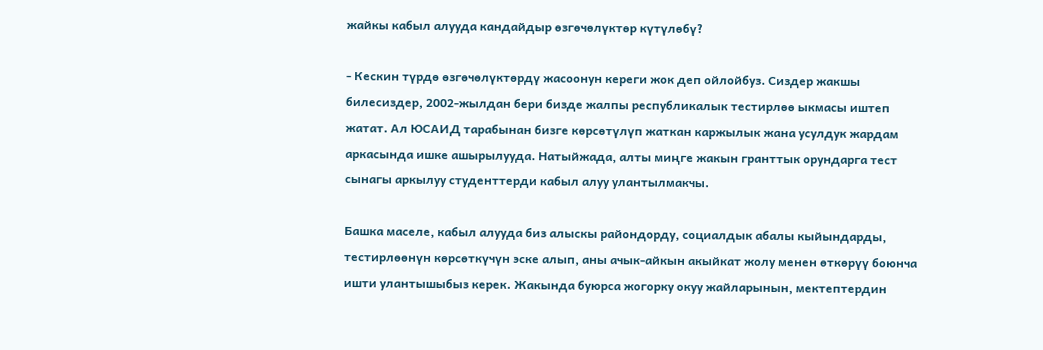жайкы кабыл алууда кандайдыр өзгөчөлүктөр күтүлөбү?

- Кескин түрдө өзгөчөлүктөрдү жасоонун кереги жок деп ойлойбуз. Сиздер жакшы билесиздер, 2002-жылдан бери бизде жалпы республикалык тестирлөө ыкмасы иштеп жатат. Ал ЮСАИД тарабынан бизге көрсөтүлүп жаткан каржылык жана усулдук жардам аркасында ишке ашырылууда. Натыйжада, алты миңге жакын гранттык орундарга тест сынагы аркылуу студенттерди кабыл алуу улантылмакчы.

Башка маселе, кабыл алууда биз алыскы райондорду, социалдык абалы кыйындарды, тестирлөөнүн көрсөткүчүн эске алып, аны ачык-айкын акыйкат жолу менен өткөрүү боюнча ишти улантышыбыз керек. Жакында буюрса жогорку окуу жайларынын, мектептердин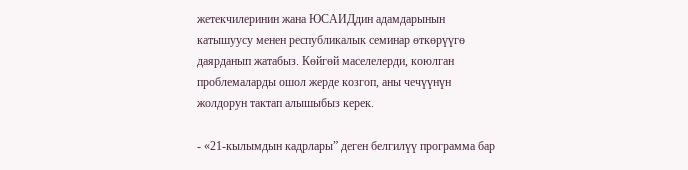жетекчилеринин жана ЮСАИДдин адамдарынын катышуусу менен республикалык семинар өткөрүүгө даярданып жатабыз. Көйгөй маселелерди, коюлган проблемаларды ошол жерде козгоп, аны чечүүнүн жолдорун тактап алышыбыз керек.

- «21-кылымдын кадрлары” деген белгилүү программа бар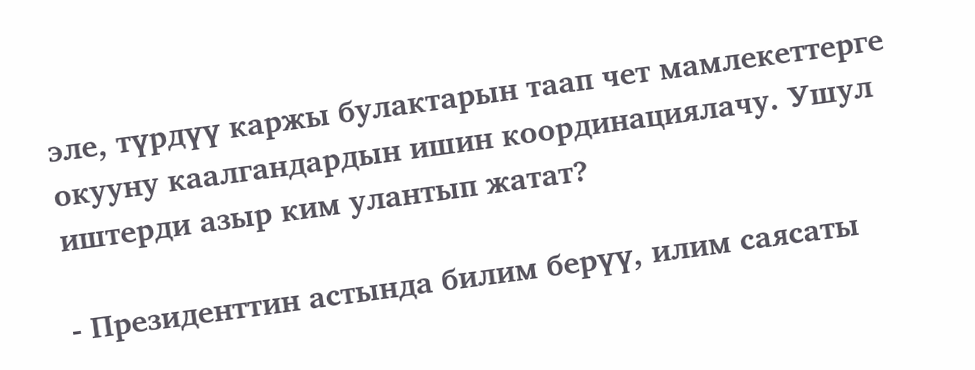эле, түрдүү каржы булактарын таап чет мамлекеттерге окууну каалгандардын ишин координациялачу. Ушул иштерди азыр ким улантып жатат?

- Президенттин астында билим берүү, илим саясаты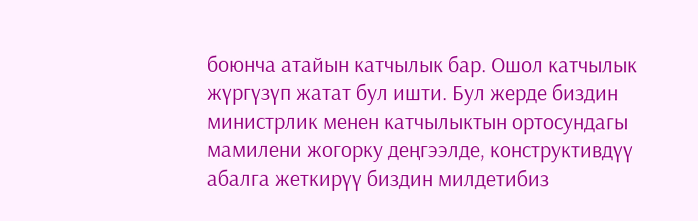боюнча атайын катчылык бар. Ошол катчылык жүргүзүп жатат бул ишти. Бул жерде биздин министрлик менен катчылыктын ортосундагы мамилени жогорку деңгээлде, конструктивдүү абалга жеткирүү биздин милдетибиз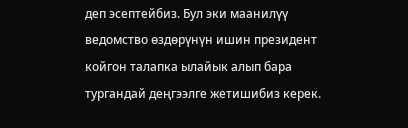деп эсептейбиз. Бул эки маанилүү ведомство өздөрүнүн ишин президент койгон талапка ылайык алып бара тургандай деңгээлге жетишибиз керек.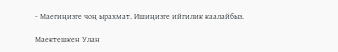- Маегиңизге чоң ырахмат. Ишиңизге ийгилик каалайбыз.

Маектешкен Улан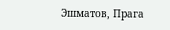Эшматов, Прага